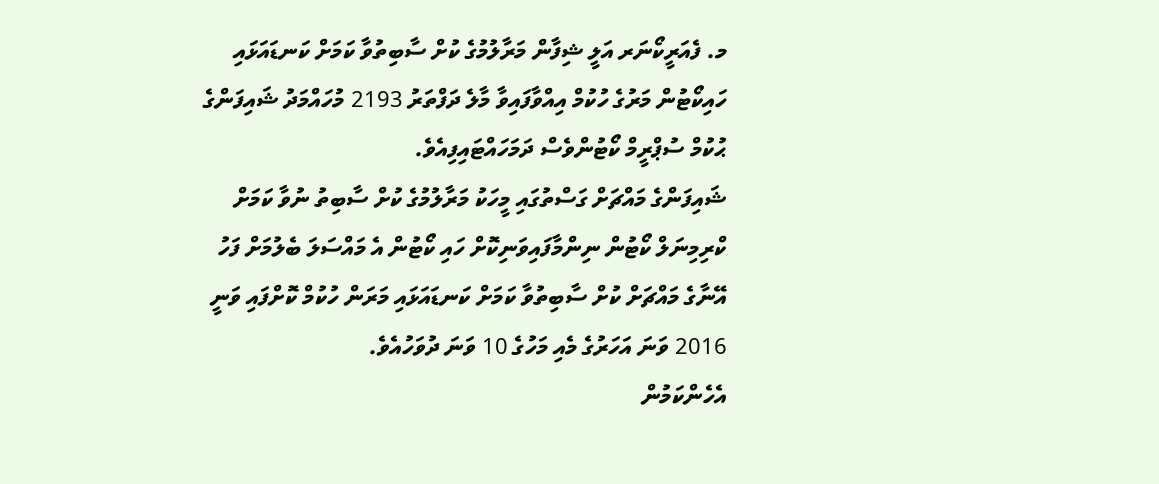މ. ފެއަރީކޯނަރ އަލީ ޝިފާން މަރާލުމުގެ ކުށް ސާބިތުވާ ކަމަށް ކަނޑައަޅައި ހައިކޯޓުން މަރުގެ ހުކުމް އިއްވާފައިވާ މާލެ ދަފްތަރު 2193 މުހައްމަދު ޝައިފަންގެ ޙުކުމް ސުޕްރީމް ކޯޓުންވެސް ދަމަހައްޓައިފިއެވެ.
ޝައިފަންގެ މައްޗަށް ގަސްތުގައި މީހަކު މަރާލުމުގެ ކުށް ސާބިތު ނުވާ ކަމަށް ކްރިމިނަލް ކޯޓުން ނިންމާފައިވަނިކޮށް ހައި ކޯޓުން އެ މައްސަލަ ބެލުމަށް ފަހު އޭނާގެ މައްޗަށް ކުށް ސާބިތުވާ ކަމަށް ކަނޑައަޅައި މަރަން ހުކުމް ކޮށްފައި ވަނީ 2016 ވަނަ އަހަރުގެ މެއި މަހުގެ 10 ވަނަ ދުވަހުއެވެ.
އެހެންކަމުން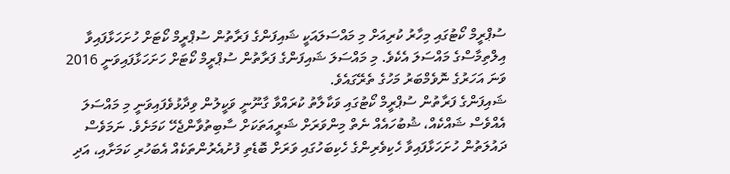ސުޕްރީމް ކޯޓުގައި މިހާރު ކުރިއަށް މި މައްސަލައަކީ ޝައިފަންގެ ފަރާތުން ސުޕްރީމް ކޯޓަށް ހުށަހަޅާފައިވާ އިލްތިމާސްގެ މައްސަލަ އެކެވެ. މި މައްސަލަ ޝައިފަންގެ ފަރާތުން ސުޕްރީމް ކޯޓަށް ހަށަހަޅާފައިވަނީ 2016 ވަނަ އަހަރުގެ ނޮވެމްބަރު މަހުގެ ތެރޭގައެވެ.
ޝައިފަންގެ ފަރާތުން ސުޕްރީމް ކޯޓުގައި ވަކާލާތު ކުރައްވާ ގާނޫނީ ވަކީލުން ވިދާޅުވެފައިވަނީ މި މައްސަލަ އެއްވެސް ޝައްކެއް، ޝުބުހައެއް ނެތް މިންވަރަށް ޝަރީއަތަކަށް ސާބިތުވާންޖެހޭ ކަމަށެވެ. ނަމަވެސް ދައުލަތުން ހުށަހަޅާފައިވާ ހެކިވެރިންގެ ހެކިބަހުގައި ވަރަށް ބޮޑެތި ފުށުއެރުންތަކެއް އެބަހުރި ކަމަށާއި، އަދި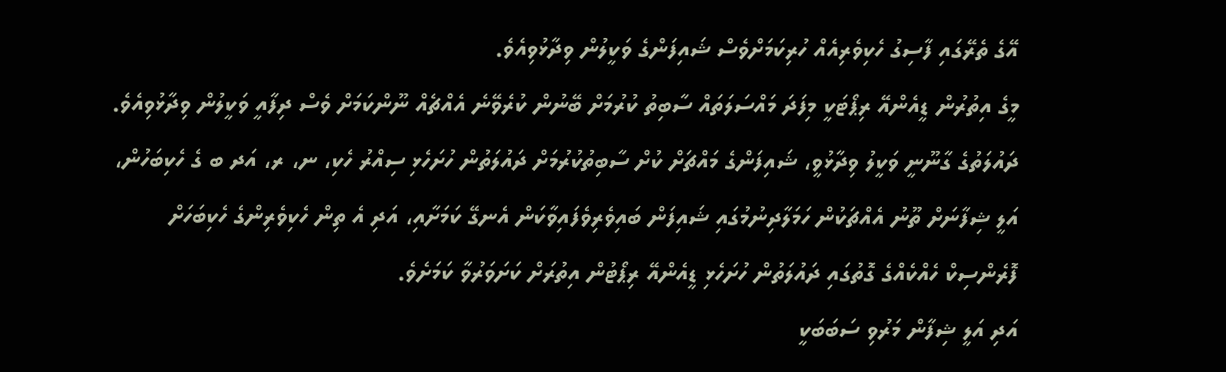އޭގެ ތެރޭގައި ފާސިގު ހެކިވެރިއެއް ހުރިކަމަށްވެސް ޝައިފަންގެ ވަކީލުން ވިދާޅުވިއެވެ.
މީގެ އިތުރުން ޑީއެންއޭ ރިޕޯޓަކީ މިފަދަ މައްސަލަތައް ސާބިތު ކުރުމަށް ބޭނުން ކުރެވޭނެ އެއްޗެއް ނޫންކަމަށް ވެސް ދިފާއީ ވަކީލުން ވިދާޅުވިއެވެ.
ދައުލަތުގެ ގާނޫނީ ވަކީލު ވިދާޅުވީ، ޝައިފަންގެ މައްޗަށް ކުށް ސާބިތުކުރުމަށް ދައުލަތުން ހުށަހެޅި ސިއްރު ހެކި، ނ، ރ، އަދ ބ ގެ ހެކިބަހުން، އަލީ ޝިފާނަށް ތޫނު އެއްޗަކުން ހަމަލާދިނުމުގައި ޝައިފަން ބައިވެރިވެފައިވާކަން އެނގޭ ކަމަށާއި، އަދި އެ ތިން ހެކިވެރިންގެ ހެކިބަހަށް ފޮރެންސިކް ހެއްކެއްގެ ގޮތުގައި ދައުލަތުން ހުށަހެޅި ޑީއެންއޭ ރިޕޯޓުން އިތުރަށް ކަށަވަރުވާ ކަމަށެވެ.
އަދި އަލީ ޝިފާން މަރުވި ސަބަބަކީ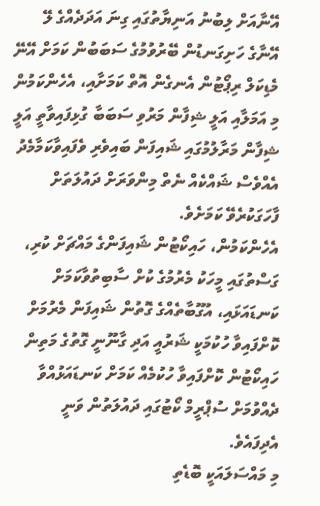އޭނާއަށް ލިބުނު އަނިޔާތުގައި ގިނަ އަދަދެއްގެ ލޭ އޭނާގެ ހަށިގަނޑުން ބޭރުވުމުގެ ސަބަބުން ކަމަށް އޭނޭ މެޑިކަލް ރިޕޯޓުން އެނގެން އޮތް ކަމަށާއި، އެހެންކަމުން މި އަމަލާއި އަލީ ޝިފާން މަރުވި ސަބަބާ ގުޅިފައިވާތީ އަލީ ޝިފާން މަރާލުމުގައި ޝައިފަން ބައިވެރި ވެފައިވާކަމާމެދު އެއްވެސް ޝައްކެއް ނެތް މިންވަރަށް ދައުލަތަށް ފާހަގަކުރެވޭ ކަމަށެވެ.
އެހެންކަމުން، ހައިކޯޓުން ޝައިފަންގެ މައްޗަށް ކުރި، ގަސްތުގައި މީހަކު މެރުމުގެ ކުށް ސާބިތުވާކަމަށް ކަނޑައަޅައި، އުގޫބާތެއްގެ ގޮތުން ޝައިފަން މެރުމަށް ކޮށްފައިވާ ހުކުމަކީ ޝަރުއީ އަދި ގާނޫނީ ގޮތުގެ މަތިން ހައިކޯޓުން ކޮށްފައިވާ ހުކުމެއް ކަމަށް ކަނޑައަޅުއްވާ ދެއްވުމަށް ސުޕްރީމް ކޯޓުގައި ދައުލަތުން ވަނީ އެދިފައެވެ.
މި މައްސަލައަކީ ބޮޑެތި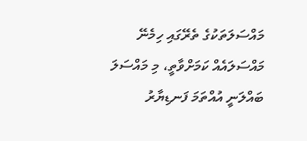މައްސަލަތަކުގެ ތެރޭގައި ހިމެނޭ މައްސަލައެއް ކަމަށްވާތީ، މި މައްސަލަ ބައްލަނީ އުއްތަމަ ފަނޑިޔާރު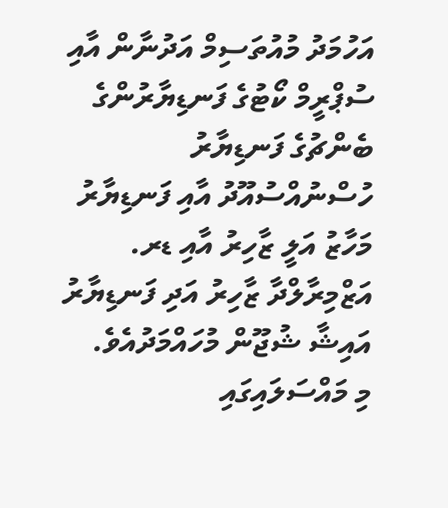އަހުމަދު މުއުތަސިމް އަދުނާން އާއި ސުޕްރީމް ކޯޓުގެ ފަނޑިޔާރުންގެ ބެންޗުގެ ފަނޑިޔާރު ހުސްނުއްސުއޫދު އާއި ފަނޑިޔާރު މަހާޒު އަލީ ޒާހިރު އާއި ޑރ. އަޒްމިރާލްދާ ޒާހިރު އަދި ފަނޑިޔާރު އައިޝާ ޝުޖޫން މުހައްމަދުއެވެ.
މި މައްސަލައިގައި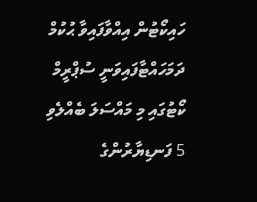ހައިކޯޓުން އިއްވާފައިވާ ޙުކުމް ދަމަހައްޓާފައިވަނީ ސުޕްރީމް ކޯޓުގައި މި މައްސަލަ ބެއްލެވި 5 ފަނޑިޔާރުންގެ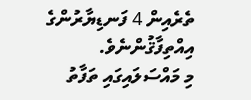ތެރެއިން 4 ފަނޑިޔާރުންގެ އިއްތިފާޤުންނެވެ.
މި މައްސަލައިގައި ތަފާތު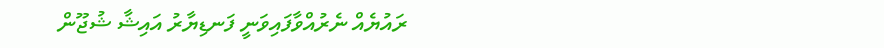ރައުޔެއް ނެރުއްވާފައިވަނީ ފަނޑިޔާރު އައިޝާ ޝުޖޫން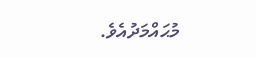މުޙައްމަދުއެވެ.